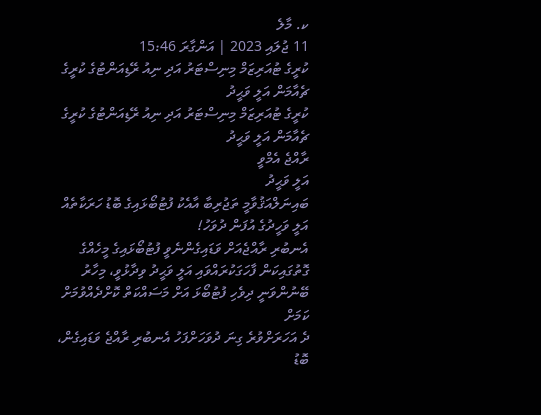ކ. މާލެ
11 ޖުލައި 2023 | އަންގާރަ 15:46
ކުރީގެ ޓުއަރިޒަމް މިނިސްޓަރު އަދި ނިއު ރޭޑިއަންޓުގެ ކުރީގެ ޗެއާމަން އަލީ ވަޙީދު
ކުރީގެ ޓުއަރިޒަމް މިނިސްޓަރު އަދި ނިއު ރޭޑިއަންޓުގެ ކުރީގެ ޗެއާމަން އަލީ ވަޙީދު
ރާއްޖެ އެމްވީ
އަލީ ވަޙީދު
ބައިނަލްއަޤުވާމީ ތަޖުރިބާ އާއެކު ފުޓުބޯޅައިގެ ބޮޑު ހަރަކާތެއް އަލީ ވަހީދުގެ އުފަން ދުވަހު!
އެނބުރި ރާއްޖެއަށް ވަޑައިގެންނެވީ ފުޓުބޯޅައިގެ މީހެއްގެ ގޮތުގައިކަން ފާހަގަކުރައްވައި އަލީ ވަޙީދު ވިދާޅުވީ، މިހާރު ބޭނުންވަނީ ދިވެހި ފުޓުބޯޅަ އަށް މަސައްކަތް ކޮށްދެއްވުމަށް ކަމަށް
ދެ އަހަރަށްވުރެ ގިނަ ދުވަހަށްފަހު އެނބުރި ރާއްޖެ ވަޑައިގެން، ބޮޑު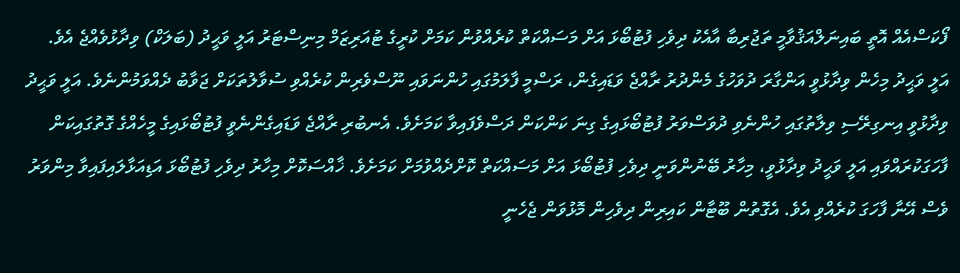ފޯކަސްއެއް އޮތީ ބައިނަލްއަޤުވާމީ ތަޖުރިބާ އާއެކު ދިވެހި ފުޓުބޯޅަ އަށް މަސައްކަތް ކުރެއްވުން ކަމަށް ކުރީގެ ޓުއަރިޒަމް މިނިސްޓަރު އަލީ ވަޙީދު (ބަލަކް) ވިދާޅުވެއްޖެ އެވެ.
އަލީ ވަޙީދު މިހެން ވިދާޅުވީ އަންގާރަ ދުވަހުގެ މެންދުރު ރާއްޖެ ވަޑައިގެން، ރަސްމީ ފާލަމުގައި ހުންނަވައި ނޫސްވެރިން ކުރެއްވި ސުވާލުތަކަށް ޖަވާބު ދެއްވަމުންނެވެ. އަލީ ވަޙީދު ވިދާޅުވީ އިނގިރޭސި ވިލާތުގައި ހުންނެވި ދުވަސްވަރު ފުޓުބޯޅައިގެ ގިނަ ކަންކަން ދަސްވެފައިވާ ކަމަށެވެ. އެނބުރި ރާއްޖެ ވަޑައިގެންނެވީ ފުޓުބޯޅައިގެ މީހެއްގެ ގޮތުގައިކަން ފާހަގަކުރައްވައި އަލީ ވަޙީދު ވިދާޅުވީ، މިހާރު ބޭނުންވަނީ ދިވެހި ފުޓުބޯޅަ އަށް މަސައްކަތް ކޮށްދެއްވުމަށް ކަމަށެވެ. ޚާއްސަކޮށް މިހާރު ދިވެހި ފުޓުބޯޅަ އަޑިއަޅާލައިފައިވާ މިންވަރު ވެސް އޭނާ ފާހަގަ ކުރެއްވި އެވެ. އެގޮތުން ބޫޓާން ކައިރިން ދިވެހިން މޮޅުވަން ޖެހެނީ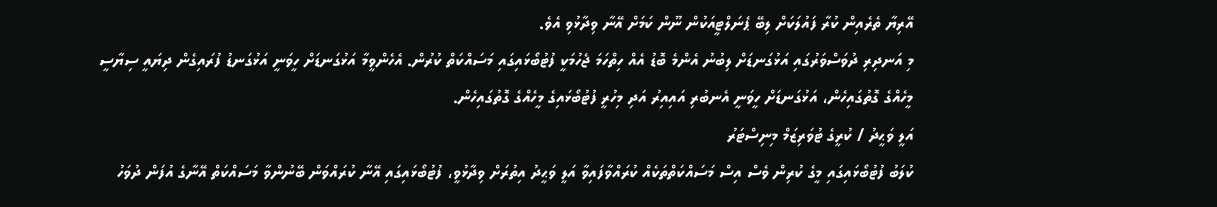އޭރިޔާ ތެރެއިން ކުރާ ފައުލަކަށް ލިބޭ ޕެނަލްޓީއަކުން ނޫން ކަމަށް އޭނާ ވިދާޅުވި އެވެ.
މި އަނދިރި ދުވަސްވަރުގައި އަޅުގަނޑަށް ލިބުނު އެންމެ ބޮޑު އެއް ހިތްހަމަ ޖެހުމަކީ ފުޓުބޯޅައިގައި މަސައްކަތް ކުރުން. އެހެންވީމާ އަޅުގަނޑަށް ހީވަނީ އަޅުގަނޑު ފުރައިގެން ދިޔައީ ސިޔާސީ މީހެއްގެ ގޮތުގައިހެން، އަޅުގަނޑަށް ހީވަނީ އެނބުރި އައިއިރު އަދި މިހުރީ ފުޓުބޯޅައިގެ މީހެއްގެ ގޮތުގައިހެން.
އަލީ ވަޙީދު / ކުރީގެ ޓުވަރިޒަމް މިނިސްޓަރު
ކުލަބު ފުޓުބޯޅައިގައި މީގެ ކުރިން ވެސް އިސް މަސައްކަތްތަކެއް ކުރައްވާފައިވާ އަލީ ވަޙީދު އިތުރަށް ވިދާޅުވީ، ފުޓުބޯޅައިގައި އޭނާ ކުރައްވަން ބޭނުންވާ މަސައްކަތް އޭނާގެ އުފަން ދުވަހު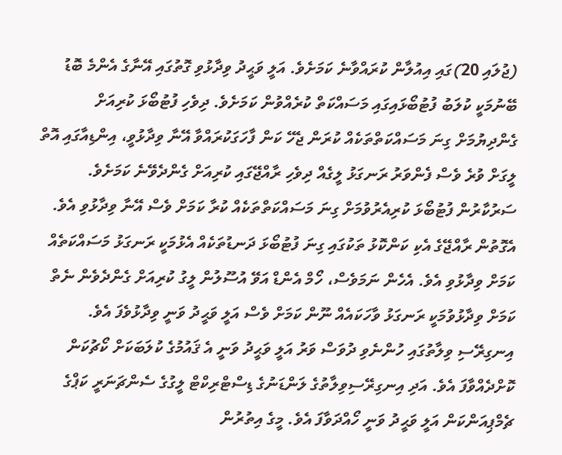(ޖުލައި 20)ގައި އިއުލާން ކުރައްވާނެ ކަމަށެވެ. އަލީ ވަޙީދު ވިދާޅުވި ގޮތުގައި އޭނާގެ އެންމެ ބޮޑު ބޭނުމަކީ ކުލަބު ފުޓުބޯޅައިގައި މަސައްކަތް ކުރެއްވުން ކަމަށެވެ. ދިވެހި ފުޓުބޯޅަ ކުރިއަށް ގެންދިޔުމަށް ގިނަ މަސައްކަތްތަކެއް ކުރަން ޖެހޭ ކަން ފާހަގަކުރައްވާ އޭނާ ވިދާޅުވީ، އިންޑިއާގައި އޮތް ލީގަށް ވުރެ ވެސް ފެންވަރު ރަނގަޅު ލީގެއް ދިވެހި ރާއްޖޭގައި ކުރިއަށް ގެންދެވޭނެ ކަމަށެވެ.
ސަރުކާރުން ފުޓުބޯޅަ ކުރިއެރުވުމަށް ގިނަ މަސައްކަތްތަކެއް ކުރާ ކަމަށް ވެސް އޭނާ ވިދާޅުވި އެވެ. އެގޮތުން ރާއްޖޭގެ އެކި ކަންކޮޅު ތަކުގައި ގިނަ ފުޓުބޯޅަ ދަނޑުތަކެއް އެޅުމަކީ ރަނގަޅު މަސައްކަތެއް ކަމަށް ވިދާޅުވި އެވެ. އެހެން ނަމަވެސް، ހޯމް އެންޑް އަވޭ އުސޫލުން ލީގު ކުރިއަށް ގެންދެވެން ނެތް ކަމަށް ވިދާޅުވުމަކީ ރަނގަޅު ވާހަކައެއް ނޫން ކަމަށް ވެސް އަލީ ވަޙީދު ވަނީ ވިދާޅުވެފަ އެވެ.
އިނގިރޭސި ވިލާތުގައި ހުންނެވި ދުވަސް ވަރު އަލީ ވަޙީދު ވަނީ އެ ޤައުމުގެ ކުލަބަކަށް ކޯޗުކަން ކޮށްދެއްވާފަ އެވެ. އަދި އިނގިރޭސިވިލާތުގެ ލަންޑަނުގެ ޑިސްޓްރިކްޓް ލީގުގެ ސެންޗަނަރީ ކަޕްގެ ޗެމްޕިއަންކަން އަލީ ވަޙީދު ވަނީ ހޯއްދަވާފަ އެވެ. މީގެ އިތުރުން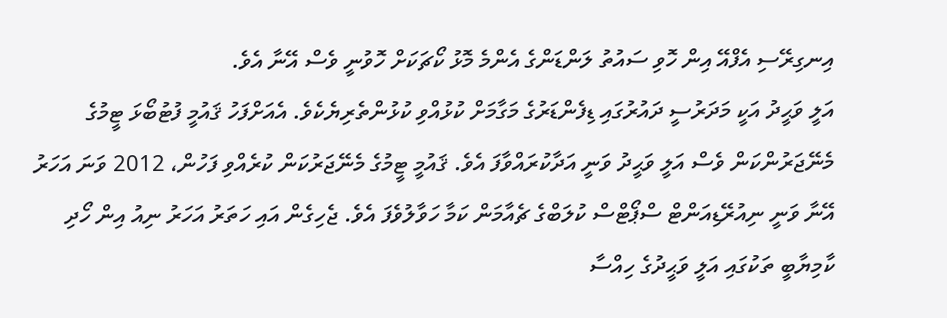އިނގިރޭސި އެފްއޭ އިން ހޮވި ސައުތު ލަންޑަންގެ އެންމެ މޮޅު ކޯޗަކަށް ހޮވުނީ ވެސް އޭނާ އެވެ.
އަލީ ވަޙީދު އަކީ މަދަރުސީ ދައުރުގައި ޑިފެންޑަރުގެ މަގާމަށް ކުޅުއްވި ކުޅުންތެރިޔެކެވެ. އެއަށްފަހު ޤައުމީ ފުޓުބޯޅަ ޓީމުގެ މެނޭޖަރުންކަން ވެސް އަލީ ވަޙީދު ވަނީ އަދާކުރައްވާފަ އެވެ. ޤައުމީ ޓީމުގެ މެނޭޖަރުކަން ކުރެއްވި ފަހުން، 2012 ވަނަ އަހަރު އޭނާ ވަނީ ނިއުރޭޑިއަންޓް ސްޕޯޓްސް ކުލަބްގެ ޗެއާމަން ކަމާ ހަވާލުވެފަ އެވެ. ޖެހިގެން އައި ހަތަރު އަހަރު ނިއު އިން ހޯދި ކާމިޔާބީ ތަކުގައި އަލީ ވަޙީދުގެ ހިއްސާ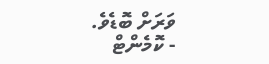ވަރަށް ބޮޑެވެ.
- ކޮމެންޓް